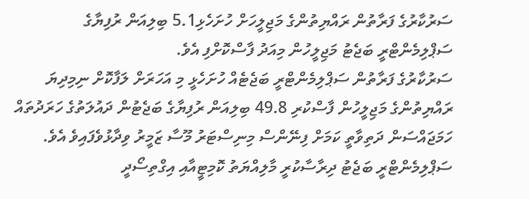ސަރުކާރުގެ ފަރާތުން ރައްޔިތުންގެ މަޖިލީހަށް ހުށަހެޅި5.1 ބިލިއަން ރުފިޔާގެ ސަޕްލިމެންޓްރީ ބަޖެޓު މަޖިލީހުން މިއަދު ފާސްކޮށްފި އެވެ.
ސަރުކާރުގެ ފަރާތުން ސަޕްލިމެންޓްރީ ބަޖެޓެއް ހުށަހެޅީ މި އަހަރަށް ލަފާކޮށް ނިމިދިޔަ ރައްޔިތުންގެ މަޖިލީހުން ފާސްކުރި 49.8 ބިލިއަން ރުފިޔާގެ ބަޖެޓުން ދައުލަތުގެ ހަރަދުތައް ހަމަޖައްސަން ދަތިވާތީ ކަމަށް ފިނޭންސް މިނިސްޓަރު މޫސާ ޒަމީރު ވިދާޅުވެފައިވެ އެވެ.
ސަޕްލިމެންޓްރީ ބަޖެޓު ދިރާސާކުރީ މާލިއްޔަތު ކޮމިޓީއާއި އިގްތިސޯދީ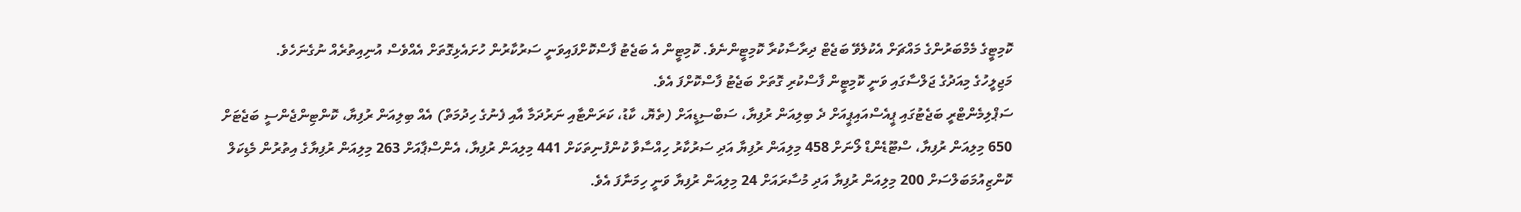ކޮމިޓީގެ މެމްބަރުންގެ މައްޗަށް އެކުލެވޭ ބަޖެޓް ދިރާސާކުރާ ކޮމިޓީންނެވެ. ކޮމިޓީން އެ ބަޖެޓު ފާސްކޮށްފައިވަނީ ސަރުކާރުން ހުށައެޅިގޮތަށް އެއްވެސް އުނިއިތުރެއް ނުގެނަހެވެ.
މަޖިލީހުގެ މިއަދުގެ ޖަލްސާގައި ވަނީ ކޮމިޓީން ފާސްކުރި ގޮތަށް ބަޖެޓު ފާސްކޮށްފަ އެވެ.
ސަޕްލިމެންޓްރީ ބަޖެޓުގައި ޕީއެސްއައިޕީއަށް ދެ ބިލިއަން ރުފިޔާ، ސަބްސިޑީއަށް (ތެޔޮ، ކާޑު، ކަރަންޓާއި ނަރުދަމާ އާއި ފެނުގެ ހިދުމަތް) އެއް ބިލިއަން ރުފިޔާ، ކޮންޓިންޖެންސީ ބަޖެޓަށް 650 މިލިއަން ރުފިޔާ، ސްޓޫޑެންޑް ލޯނަށް 458 މިލިއަން ރުފިޔާ އަދި ސަރުކާރު ހިއްސާވާ ކުންފުނިތަކަށް 441 މިލިއަން ރުފިޔާ، އެންސްޕާއަށް 263 މިލިއަން ރުފިޔާގެ އިތުރުން މެޑިކަލް ކޮންޒިއުމަބަލްސަށް 200 މިލިއަން ރުފިޔާ އަދި މުސާރައަށް 24 މިލިއަން ރުފިޔާ ވަނީ ހިމަނާފަ އެވެ.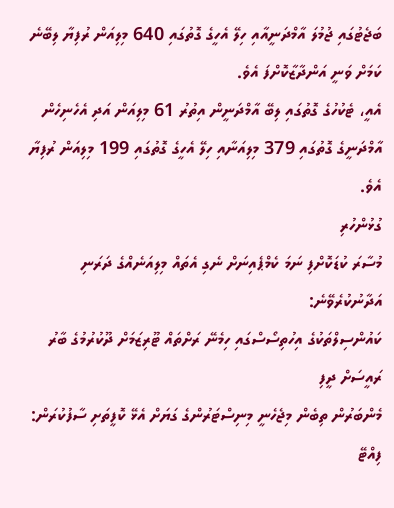ބަޖެޓުގައި ޖުމުލަ އާމްދަނީއާއި ހިލޭ އެހީގެ ގޮތުގައި 640 މިލިއަން ރުފިޔާ ލިބޭނެ ކަމަށް ވަނީ އަންދާޒާކޮށްފަ އެވެ.
އެއީ، ޓެކުހުގެ ގޮތުގައި ލިބޭ އާމްދަނީން އިތުރު 61 މިލިއަން އަދި އެހެނިހެން އާމްދަނީގެ ގޮތުގައި 379 މިލިއަނާއި ހިލޭ އެހީގެ ގޮތުގައި 199 މިލިއަން ރުފިޔާ އެވެ.
ގުޅުންހުރި
މުސާރަ ކުޑަކޮށްފި ނަމަ ކެމްޕެއިނަށް ނެގި އެތައް މިލިއަނެއްގެ ދަރަނި އަދާނުކުރެވޭނެ:
ކައުންސިލްތަކުގެ އިހުތިސޯސްގައި ހިމެނޭ ރަށްތައް ޓޫރިޒަމަށް ދޫކުރުމުގެ ބާރު ރައީސަށް ދީފި
މެންބަރުން ތިބެން މިޖެހެނީ މިނިސްޓަރުންގެ ގަޔަށް އެޅޭ ކޮފީތަށި ސާފުކުރަން: ފިއްޓޭ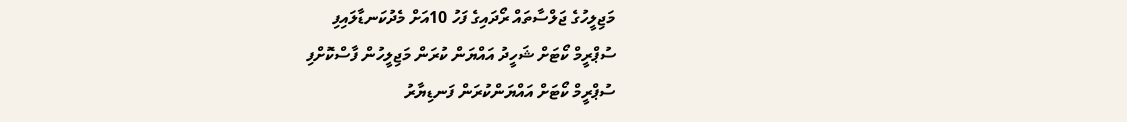މަޖިލީހުގެ ޖަލްސާތައް ރޯދައިގެ ފަހު 10އަށް މެދުކަނޑާލައިފި
ސުޕްރީމް ކޯޓަށް ޝަހީދު އައްޔަން ކުރަން މަޖިލީހުން ފާސްކޮށްފި
ސުޕްރީމް ކޯޓަށް އައްޔަންކުރަން ފަނޑިޔާރު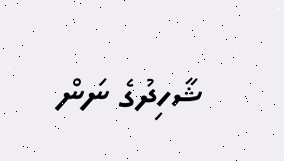ޝާހިދުގެ ނަން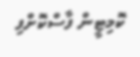ކޮމިޓީން ފާސްކޮށްފި